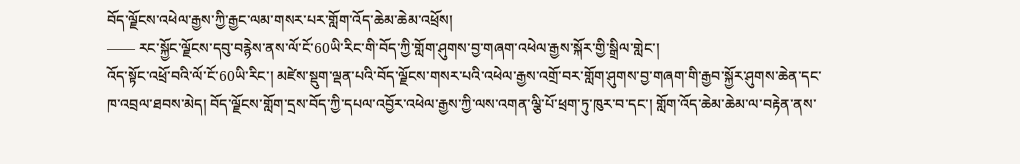བོད་ལྗོངས་འཕེལ་རྒྱས་ཀྱི་རྒྱང་ལམ་གསར་པར་གློག་འོད་ཆེམ་ཆེམ་འཕྲོས།
—— རང་སྐྱོང་ལྗོངས་དབུ་བརྙེས་ནས་ལོ་ངོ་60ཡི་རིང་གི་བོད་ཀྱི་གློག་ཤུགས་བྱ་གཞག་འཕེལ་རྒྱས་སྐོར་གྱི་སྒྲིལ་གླེང་།
འོད་སྟོང་འཕྲོ་བའི་ལོ་ངོ་60ཡི་རིང་། མཛེས་སྡུག་ལྡན་པའི་བོད་ལྗོངས་གསར་པའི་འཕེལ་རྒྱས་འགྲོ་བར་གློག་ཤུགས་བྱ་གཞག་གི་རྒྱབ་སྐྱོར་ཤུགས་ཆེན་དང་ཁ་འབྲལ་ཐབས་མེད། བོད་ལྗོངས་གློག་དྲས་བོད་ཀྱི་དཔལ་འབྱོར་འཕེལ་རྒྱས་ཀྱི་ལས་འགན་ལྕི་པོ་ཕྲག་ཏུ་ཁུར་བ་དང་། གློག་འོད་ཆེམ་ཆེམ་ལ་བརྟེན་ནས་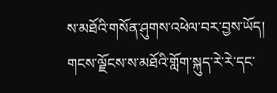ས་མཐོའི་གསོན་ཤུགས་འཕེལ་བར་བྱས་ཡོད། གངས་ལྗོངས་ས་མཐོའི་གློག་སྐུད་རེ་རེ་དང་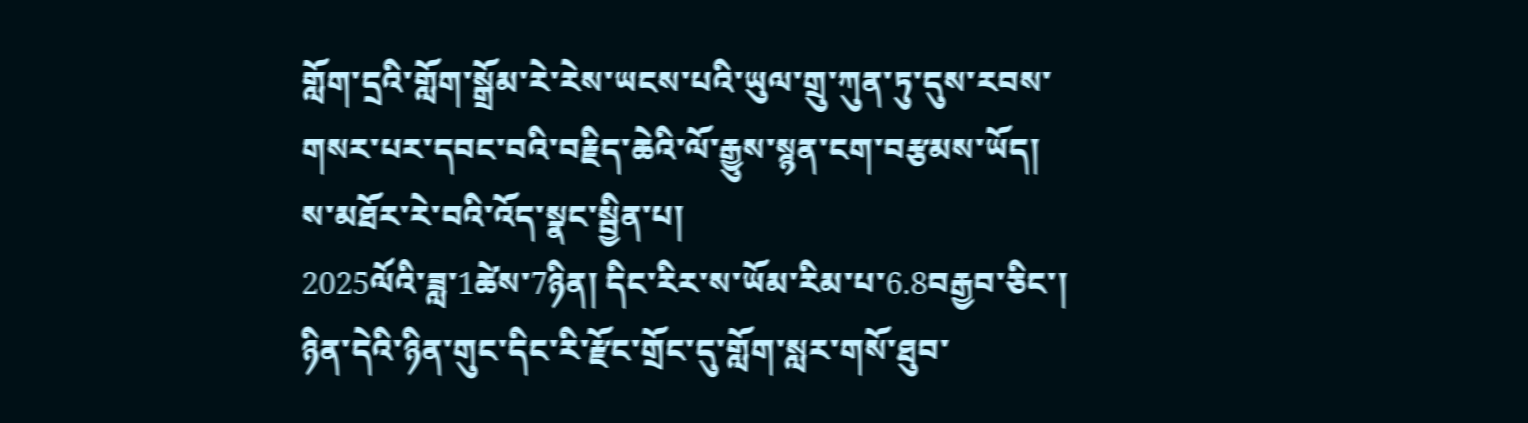གློག་དྲའི་གློག་སྒྲོམ་རེ་རེས་ཡངས་པའི་ཡུལ་གྲུ་ཀུན་ཏུ་དུས་རབས་གསར་པར་དབང་བའི་བརྗིད་ཆེའི་ལོ་རྒྱུས་སྙན་ངག་བརྩམས་ཡོད།
ས་མཐོར་རེ་བའི་འོད་སྣང་སྦྱིན་པ།
2025ལོའི་ཟླ་1ཚེས་7ཉིན། དིང་རིར་ས་ཡོམ་རིམ་པ་6.8བརྒྱབ་ཅིང་། ཉིན་དེའི་ཉིན་གུང་དིང་རི་རྫོང་གྲོང་དུ་གློག་སླར་གསོ་ཐུབ་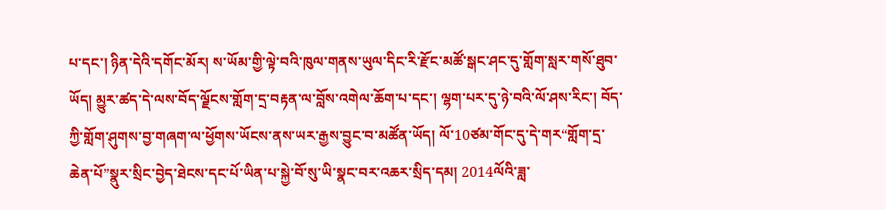པ་དང་། ཉིན་དེའི་དགོང་མོར། ས་ཡོམ་གྱི་ལྟེ་བའི་ཁུལ་གནས་ཡུལ་དིང་རི་རྫོང་མཚོ་སྒང་ཤང་དུ་གློག་སླར་གསོ་ཐུབ་ཡོད། མྱུར་ཚད་དེ་ལས་བོད་ལྗོངས་གློག་དྲ་བརྟན་ལ་བློས་འགེལ་ཆོག་པ་དང་། ལྷག་པར་དུ་ཉེ་བའི་ལོ་ཤས་རིང་། བོད་ཀྱི་གློག་ཤུགས་བྱ་གཞག་ལ་ཕྱོགས་ཡོངས་ནས་ཡར་རྒྱས་བྱུང་བ་མཚོན་ཡོད། ལོ་10ཙམ་གོང་དུ་དེ་གར“གློག་དྲ་ཆེན་པོ”སྣུར་སྲིང་བྱེད་ཐེངས་དང་པོ་ཡིན་པ་སྐྱེ་བོ་སུ་ཡི་སྣང་བར་འཆར་སྲིད་དམ། 2014ལོའི་ཟླ་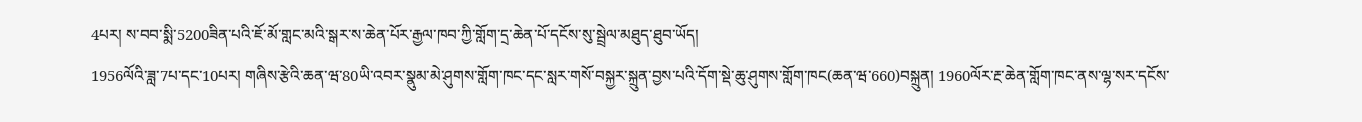4པར། ས་བབ་སྨི་5200ཟིན་པའི་ཇོ་མོ་གླང་མའི་སྒར་ས་ཆེན་པོར་རྒྱལ་ཁབ་ཀྱི་གློག་དྲ་ཆེན་པོ་དངོས་སུ་སྦྲེལ་མཐུད་ཐུབ་ཡོད།
1956ལོའི་ཟླ་7པ་དང་10པར། གཞིས་རྩེའི་ཆན་ཝ་80ཡི་འབར་སྣུམ་མེ་ཤུགས་གློག་ཁང་དང་སླར་གསོ་བསྐྱར་སྐྲུན་བྱས་པའི་དོག་སྡེ་ཆུ་ཤུགས་གློག་ཁང(ཆན་ཝ་660)བསྐྲུན། 1960ལོར་རྔ་ཆེན་གློག་ཁང་ནས་ལྷ་སར་དངོས་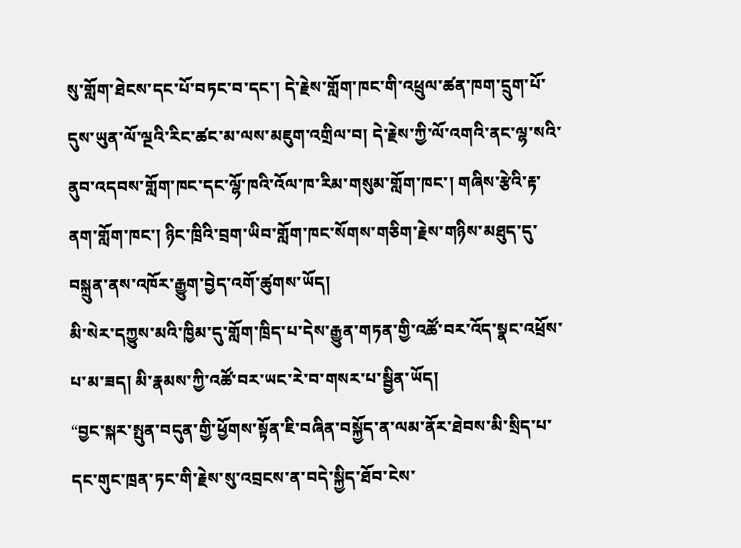སུ་གློག་ཐེངས་དང་པོ་བཏང་བ་དང་། དེ་རྗེས་གློག་ཁང་གི་འཕྲུལ་ཚན་ཁག་དྲུག་པོ་དུས་ཡུན་ལོ་ལྔའི་རིང་ཚང་མ་ལས་མཇུག་འགྲིལ་བ། དེ་རྗེས་ཀྱི་ལོ་འགའི་ནང་ལྷ་སའི་ནུབ་འདབས་གློག་ཁང་དང་ལྷོ་ཁའི་འོལ་ཁ་རིམ་གསུམ་གློག་ཁང་། གཞིས་རྩེའི་རྟ་ནག་གློག་ཁང་། ཉིང་ཁྲིའི་བྲག་ཡིབ་གློག་ཁང་སོགས་གཅིག་རྗེས་གཉིས་མཐུད་དུ་བསྐྲུན་ནས་འཁོར་རྒྱུག་བྱེད་འགོ་ཚུགས་ཡོད།
མི་སེར་དཀྱུས་མའི་ཁྱིམ་དུ་གློག་ཁྲིད་པ་དེས་རྒྱུན་གཏན་གྱི་འཚོ་བར་འོད་སྣང་འཕྲོས་པ་མ་ཟད། མི་རྣམས་ཀྱི་འཚོ་བར་ཡང་རེ་བ་གསར་པ་སྦྱིན་ཡོད།
“བྱང་སྐར་སྤུན་བདུན་གྱི་ཕྱོགས་སྟོན་ཇི་བཞིན་བསྐྱོད་ན་ལམ་ནོར་ཐེབས་མི་སྲིད་པ་དང་གུང་ཁྲན་ཏང་གི་རྗེས་སུ་འབྲངས་ན་བདེ་སྐྱིད་ཐོབ་ངེས་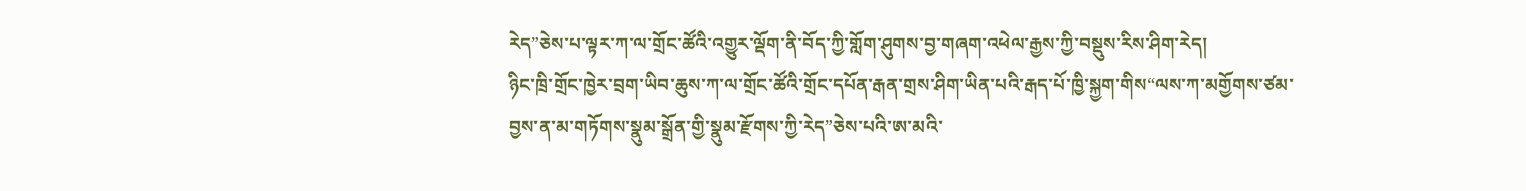རེད”ཅེས་པ་ལྟར་ཀ་ལ་གྲོང་ཚོའི་འགྱུར་ལྡོག་ནི་བོད་ཀྱི་གློག་ཤུགས་བྱ་གཞག་འཕེལ་རྒྱས་ཀྱི་བསྡུས་རིས་ཤིག་རེད།
ཉིང་ཁྲི་གྲོང་ཁྱེར་བྲག་ཡིབ་ཆུས་ཀ་ལ་གྲོང་ཚོའི་གྲོང་དཔོན་རྒན་གྲས་ཤིག་ཡིན་པའི་རྒད་པོ་ཁྱི་སྐྱག་གིས“ལས་ཀ་མགྱོགས་ཙམ་བྱས་ན་མ་གཏོགས་སྣུམ་སྒྲོན་གྱི་སྣུམ་རྫོགས་ཀྱི་རེད”ཅེས་པའི་ཨ་མའི་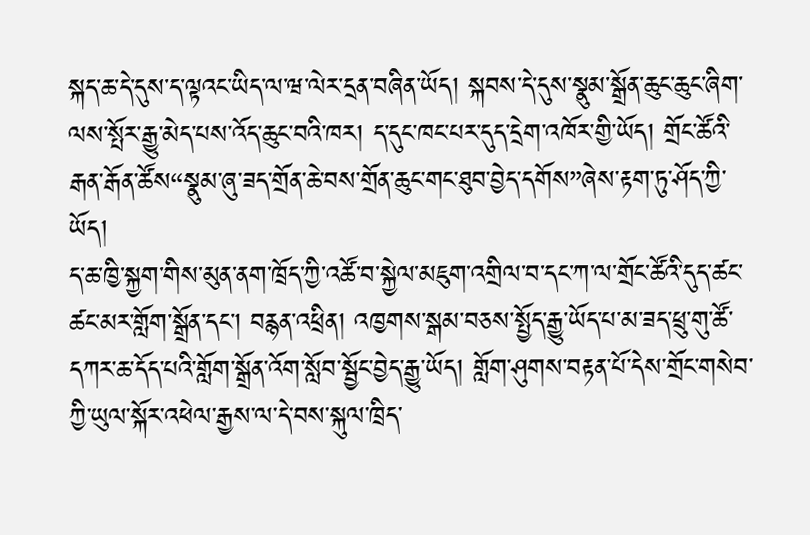སྐད་ཆ་དེ་དུས་ད་ལྟའང་ཡིད་ལ་ཝ་ལེར་དྲན་བཞིན་ཡོད། སྐབས་དེ་དུས་སྣུམ་སྒྲོན་ཆུང་ཆུང་ཞིག་ལས་སྤོར་རྒྱུ་མེད་པས་འོད་ཆུང་བའི་ཁར། ད་དུང་ཁང་པར་དུད་དྲེག་འཁོར་གྱི་ཡོད། གྲོང་ཚོའི་རྒན་རྒོན་ཚོས“སྣུམ་ཞུ་ཟད་གྲོན་ཆེ་བས་གྲོན་ཆུང་གང་ཐུབ་བྱེད་དགོས”ཞེས་རྟག་ཏུ་ཤོད་ཀྱི་ཡོད།
ད་ཆ་ཁྱི་སྐྱག་གིས་མུན་ནག་ཁྲོད་ཀྱི་འཚོ་བ་སྐྱེལ་མཇུག་འགྲིལ་བ་དང་ཀ་ལ་གྲོང་ཚོའི་དུད་ཚང་ཚང་མར་གློག་སྒྲོན་དང་། བརྙན་འཕྲིན། འཁྱགས་སྒམ་བཅས་སྤྱོད་རྒྱུ་ཡོད་པ་མ་ཟད་ཕྲུ་གུ་ཚོ་དཀར་ཆ་དོད་པའི་གློག་སྒྲོན་འོག་སློབ་སྦྱོང་བྱེད་རྒྱུ་ཡོད། གློག་ཤུགས་བརྟན་པོ་དེས་གྲོང་གསེབ་ཀྱི་ཡུལ་སྐོར་འཕེལ་རྒྱས་ལ་དེ་བས་སྐུལ་ཁྲིད་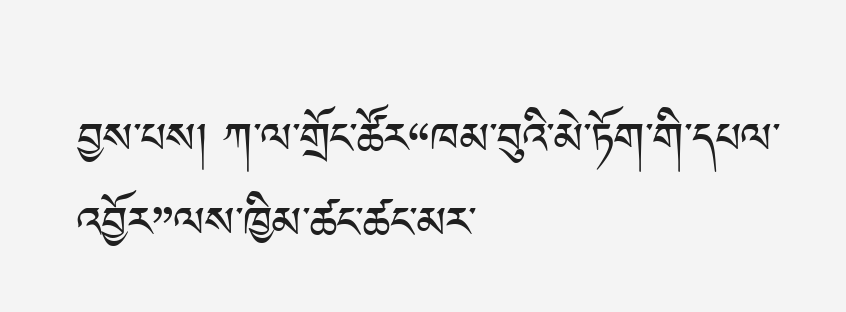བྱས་པས། ཀ་ལ་གྲོང་ཚོར“ཁམ་བུའི་མེ་ཏོག་གི་དཔལ་འབྱོར”ལས་ཁྱིམ་ཚང་ཚང་མར་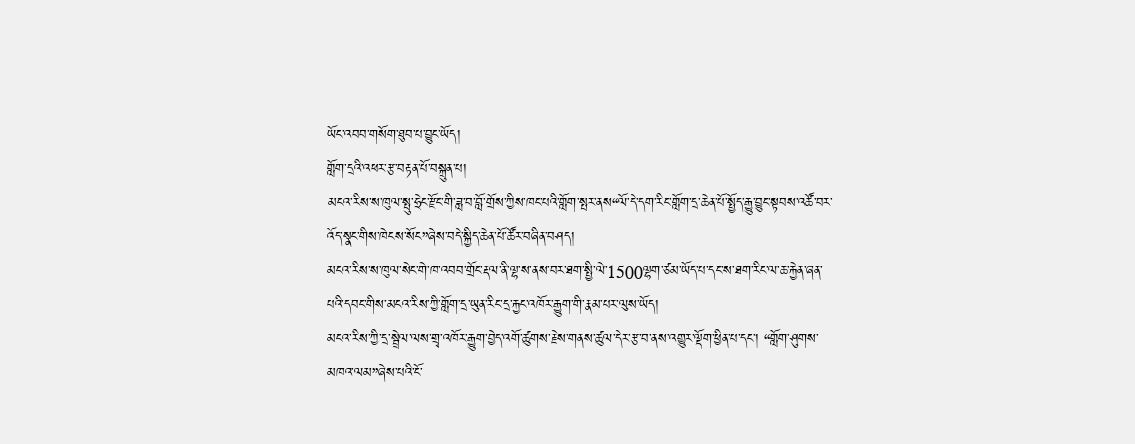ཡོང་འབབ་གསོག་ཐུབ་པ་བྱུང་ཡོད།
གློག་དྲའི་འཕར་རྩ་བརྟན་པོ་བསྐྲུན་པ།
མངའ་རིས་ས་ཁུལ་སྤུ་ཧྲེང་རྫོང་གི་ཟླ་བ་བློ་གྲོས་ཀྱིས་ཁང་པའི་གློག་སྤར་ནས“ལོ་དེ་དག་རིང་གློག་དྲ་ཆེན་པོ་སྤྱོད་རྒྱུ་བྱུང་སྟབས་འཚོ་བར་འོད་སྣང་གིས་ཁེངས་སོང”ཞེས་བདེ་སྐྱིད་ཆེན་པོ་ཚོར་བཞིན་བཤད།
མངའ་རིས་ས་ཁུལ་སེང་གེ་ཁ་འབབ་གྲོང་རྡལ་ནི་ལྷ་ས་ནས་བར་ཐག་སྤྱི་ལེ་1500ལྷག་ཙམ་ཡོད་པ་དང་ས་ཐག་རིང་ལ་ཆ་རྐྱེན་ཞན་པའི་དབང་གིས་མངའ་རིས་ཀྱི་གློག་དྲ་ཡུན་རིང་དྲ་རྐྱང་འཁོར་རྒྱུག་གི་རྣམ་པར་ལུས་ཡོད།
མངའ་རིས་ཀྱི་དྲ་སྦྲེལ་ལས་གྲྭ་འཁོར་རྒྱུག་བྱེད་འགོ་ཚུགས་རྗེས་གནས་ཚུལ་དེར་རྩ་བ་ནས་འགྱུར་ལྡོག་ཕྱིན་པ་དང་། “གློག་ཤུགས་མཁའ་ལམ”ཞེས་པའི་ངོ་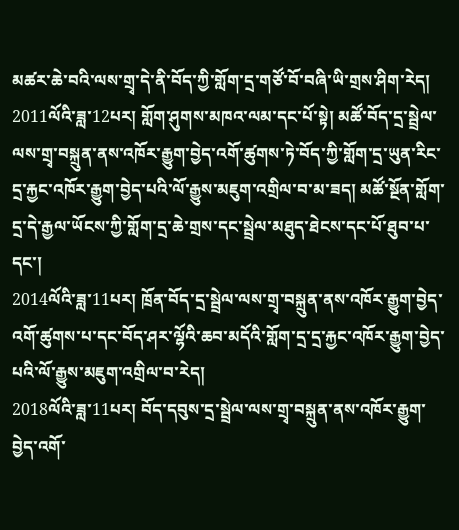མཚར་ཆེ་བའི་ལས་གྲྭ་དེ་ནི་བོད་ཀྱི་གློག་དྲ་གཙོ་བོ་བཞི་ཡི་གྲས་ཤིག་རེད།
2011ལོའི་ཟླ་12པར། གློག་ཤུགས་མཁའ་ལམ་དང་པོ་སྟེ། མཚོ་བོད་དྲ་སྦྲེལ་ལས་གྲྭ་བསྐྲུན་ནས་འཁོར་རྒྱུག་བྱེད་འགོ་ཚུགས་ཏེ་བོད་ཀྱི་གློག་དྲ་ཡུན་རིང་དྲ་རྐྱང་འཁོར་རྒྱུག་བྱེད་པའི་ལོ་རྒྱུས་མཇུག་འགྲིལ་བ་མ་ཟད། མཚོ་སྔོན་གློག་དྲ་དེ་རྒྱལ་ཡོངས་ཀྱི་གློག་དྲ་ཆེ་གྲས་དང་སྦྲེལ་མཐུད་ཐེངས་དང་པོ་ཐུབ་པ་དང་།
2014ལོའི་ཟླ་11པར། ཁྲོན་བོད་དྲ་སྦྲེལ་ལས་གྲྭ་བསྐྲུན་ནས་འཁོར་རྒྱུག་བྱེད་འགོ་ཚུགས་པ་དང་བོད་ཤར་ལྷོའི་ཆབ་མདོའི་གློག་དྲ་དྲ་རྐྱང་འཁོར་རྒྱུག་བྱེད་པའི་ལོ་རྒྱུས་མཇུག་འགྲིལ་བ་རེད།
2018ལོའི་ཟླ་11པར། བོད་དབུས་དྲ་སྦྲེལ་ལས་གྲྭ་བསྐྲུན་ནས་འཁོར་རྒྱུག་བྱེད་འགོ་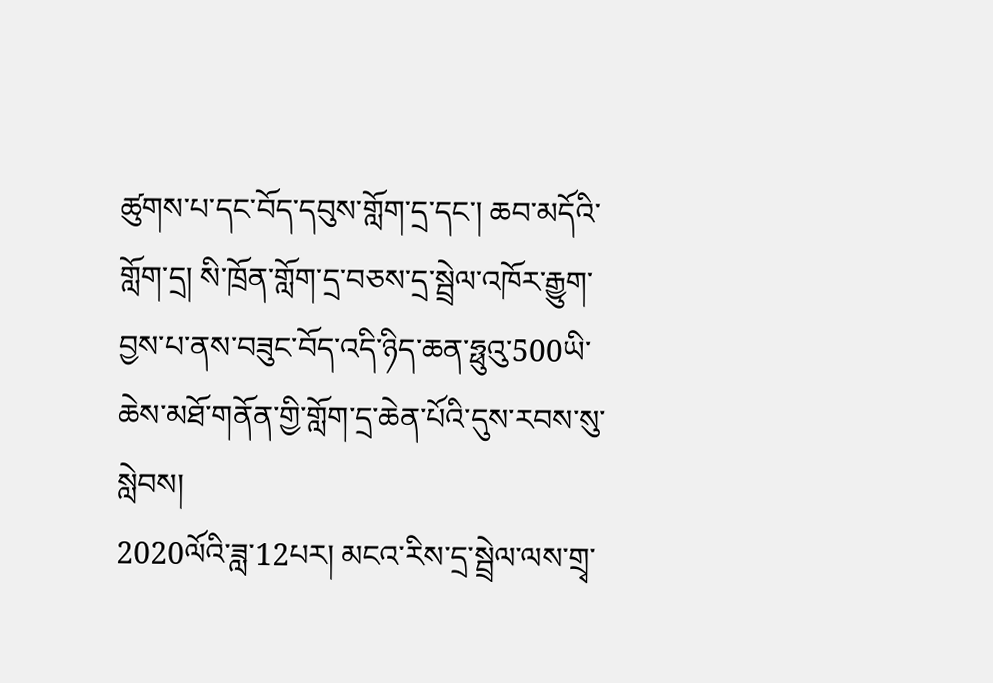ཚུགས་པ་དང་བོད་དབུས་གློག་དྲ་དང་། ཆབ་མདོའི་གློག་དྲ། སི་ཁྲོན་གློག་དྲ་བཅས་དྲ་སྦྲེལ་འཁོར་རྒྱུག་བྱས་པ་ནས་བཟུང་བོད་འདི་ཉིད་ཆན་ཧྥུའུ་500ཡི་ཆེས་མཐོ་གནོན་གྱི་གློག་དྲ་ཆེན་པོའི་དུས་རབས་སུ་སླེབས།
2020ལོའི་ཟླ་12པར། མངའ་རིས་དྲ་སྦྲེལ་ལས་གྲྭ་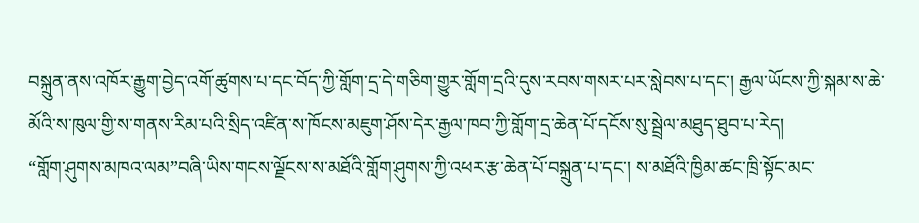བསྐྲུན་ནས་འཁོར་རྒྱུག་བྱེད་འགོ་ཚུགས་པ་དང་བོད་ཀྱི་གློག་དྲ་དེ་གཅིག་གྱུར་གློག་དྲའི་དུས་རབས་གསར་པར་སླེབས་པ་དང་། རྒྱལ་ཡོངས་ཀྱི་སྐམ་ས་ཆེ་མོའི་ས་ཁུལ་གྱི་ས་གནས་རིམ་པའི་སྲིད་འཛིན་ས་ཁོངས་མཇུག་ཤོས་དེར་རྒྱལ་ཁབ་ཀྱི་གློག་དྲ་ཆེན་པོ་དངོས་སུ་སྦྲེལ་མཐུད་ཐུབ་པ་རེད།
“གློག་ཤུགས་མཁའ་ལམ”བཞི་ཡིས་གངས་ལྗོངས་ས་མཐོའི་གློག་ཤུགས་ཀྱི་འཕར་རྩ་ཆེན་པོ་བསྐྲུན་པ་དང་། ས་མཐོའི་ཁྱིམ་ཚང་ཁྲི་སྟོང་མང་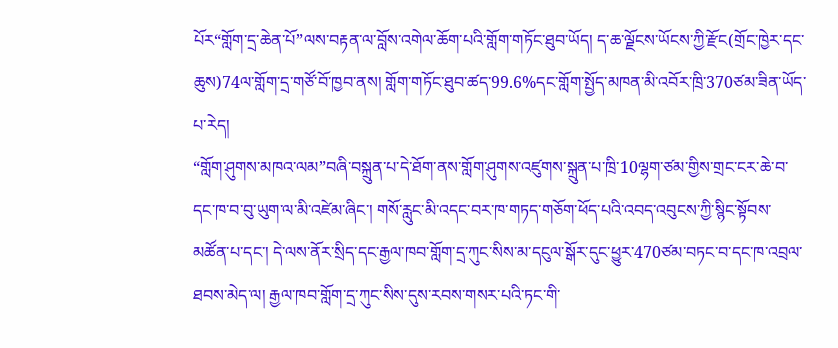པོར“གློག་དྲ་ཆེན་པོ”ལས་བརྟན་ལ་བློས་འགེལ་ཆོག་པའི་གློག་གཏོང་ཐུབ་ཡོད། ད་ཆ་ལྗོངས་ཡོངས་ཀྱི་རྫོང(གྲོང་ཁྱེར་དང་ཆུས)74ལ་གློག་དྲ་གཙོ་བོ་ཁྱབ་ནས། གློག་གཏོང་ཐུབ་ཚད་99.6%དང་གློག་སྤྱོད་མཁན་མི་འབོར་ཁྲི་370ཙམ་ཟིན་ཡོད་པ་རེད།
“གློག་ཤུགས་མཁའ་ལམ”བཞི་བསྐྲུན་པ་དེ་ཐོག་ནས་གློག་ཤུགས་འཛུགས་སྐྲུན་པ་ཁྲི་10ལྷག་ཙམ་གྱིས་གྲང་ངར་ཆེ་བ་དང་ཁ་བ་བུ་ཡུག་ལ་མི་འཛེམ་ཞིང་། གསོ་རླུང་མི་འདང་བར་ཁ་གཏད་གཅོག་ཕོད་པའི་འབད་འབུངས་ཀྱི་སྙིང་སྟོབས་མཚོན་པ་དང་། དེ་ལས་ནོར་སྲིད་དང་རྒྱལ་ཁབ་གློག་དྲ་ཀུང་སིས་མ་དངུལ་སྒོར་དུང་ཕྱུར་470ཙམ་བཏང་བ་དང་ཁ་འབྲལ་ཐབས་མེད་ལ། རྒྱལ་ཁབ་གློག་དྲ་ཀུང་སིས་དུས་རབས་གསར་པའི་ཏང་གི་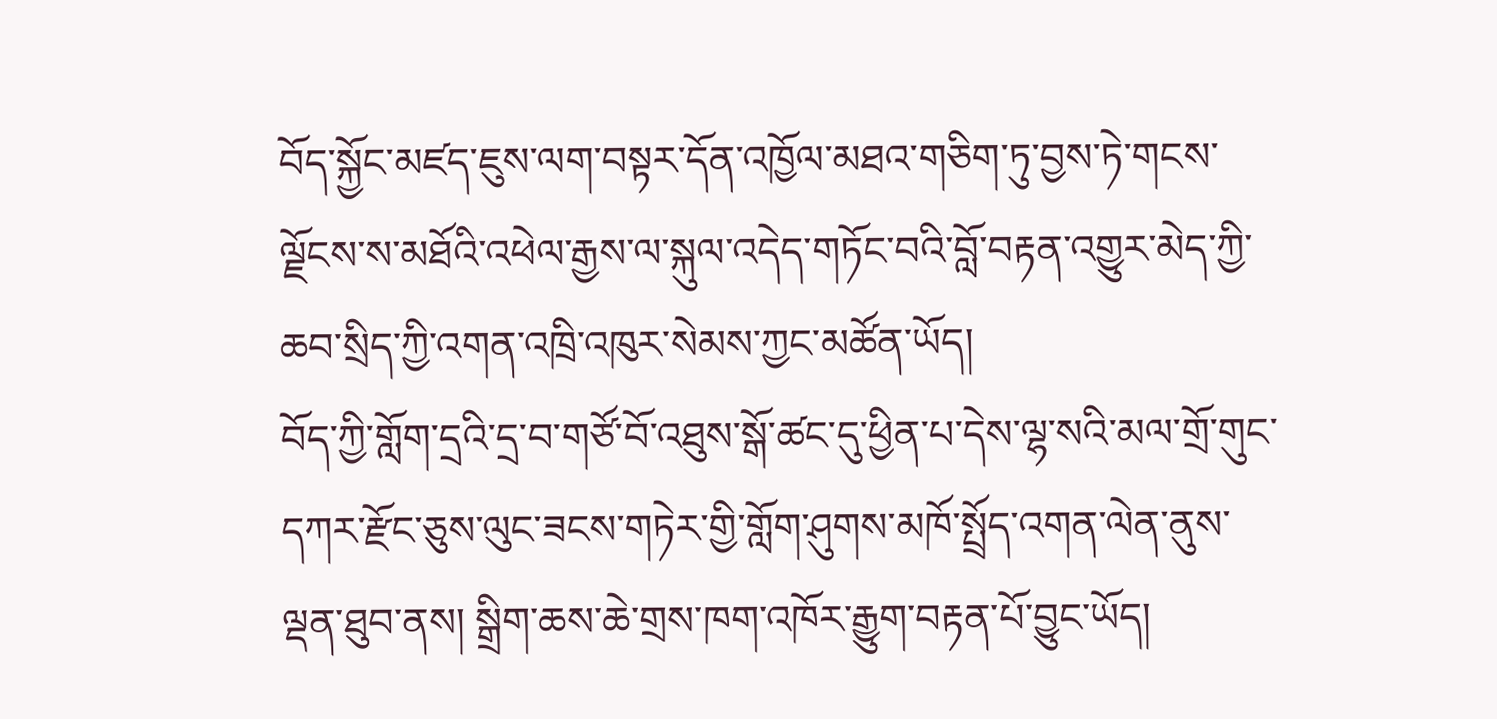བོད་སྐྱོང་མཛད་ཇུས་ལག་བསྟར་དོན་འཁྱོལ་མཐའ་གཅིག་ཏུ་བྱས་ཏེ་གངས་ལྗོངས་ས་མཐོའི་འཕེལ་རྒྱས་ལ་སྐུལ་འདེད་གཏོང་བའི་བློ་བརྟན་འགྱུར་མེད་ཀྱི་ཆབ་སྲིད་ཀྱི་འགན་འཁྲི་འཁུར་སེམས་ཀྱང་མཚོན་ཡོད།
བོད་ཀྱི་གློག་དྲའི་དྲ་བ་གཙོ་བོ་འཐུས་སྒོ་ཚང་དུ་ཕྱིན་པ་དེས་ལྷ་སའི་མལ་གྲོ་གུང་དཀར་རྫོང་ཅུས་ལུང་ཟངས་གཏེར་གྱི་གློག་ཤུགས་མཁོ་སྤྲོད་འགན་ལེན་ནུས་ལྡན་ཐུབ་ནས། སྒྲིག་ཆས་ཆེ་གྲས་ཁག་འཁོར་རྒྱུག་བརྟན་པོ་བྱུང་ཡོད།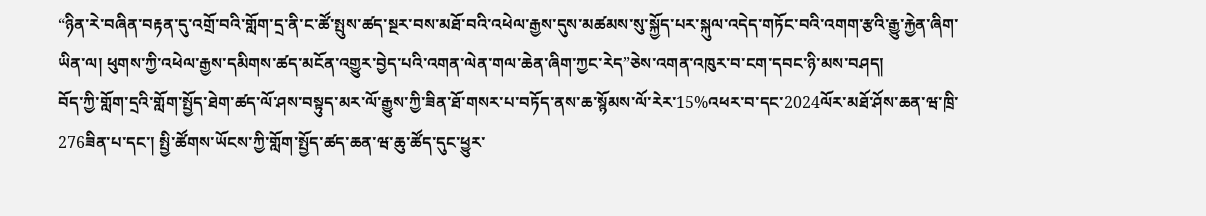“ཉིན་རེ་བཞིན་བརྟན་དུ་འགྲོ་བའི་གློག་དྲ་ནི་ང་ཚོ་སྤུས་ཚད་སྔར་བས་མཐོ་བའི་འཕེལ་རྒྱས་དུས་མཚམས་སུ་སྐྱོད་པར་སྐུལ་འདེད་གཏོང་བའི་འགག་རྩའི་རྒྱུ་རྐྱེན་ཞིག་ཡིན་ལ། ཕུགས་ཀྱི་འཕེལ་རྒྱས་དམིགས་ཚད་མངོན་འགྱུར་བྱེད་པའི་འགན་ལེན་གལ་ཆེན་ཞིག་ཀྱང་རེད”ཅེས་འགན་འཁུར་བ་ངག་དབང་ཉི་མས་བཤད།
བོད་ཀྱི་གློག་དྲའི་གློག་སྤྱོད་ཐེག་ཚད་ལོ་ཤས་བསྟུད་མར་ལོ་རྒྱུས་ཀྱི་ཟིན་ཐོ་གསར་པ་བཏོད་ནས་ཆ་སྙོམས་ལོ་རེར་15%འཕར་བ་དང་2024ལོར་མཐོ་ཤོས་ཆན་ཝ་ཁྲི་276ཟིན་པ་དང་། སྤྱི་ཚོགས་ཡོངས་ཀྱི་གློག་སྤྱོད་ཚད་ཆན་ཝ་ཆུ་ཚོད་དུང་ཕྱུར་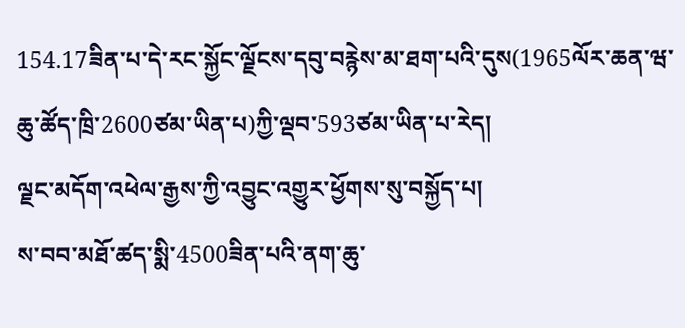154.17ཟིན་པ་དེ་རང་སྐྱོང་ལྗོངས་དབུ་བརྙེས་མ་ཐག་པའི་དུས(1965ལོར་ཆན་ཝ་ཆུ་ཚོད་ཁྲི་2600ཙམ་ཡིན་པ)ཀྱི་ལྡབ་593ཙམ་ཡིན་པ་རེད།
ལྗང་མདོག་འཕེལ་རྒྱས་ཀྱི་འབྱུང་འགྱུར་ཕྱོགས་སུ་བསྐྱོད་པ།
ས་བབ་མཐོ་ཚད་སྨི་4500ཟིན་པའི་ནག་ཆུ་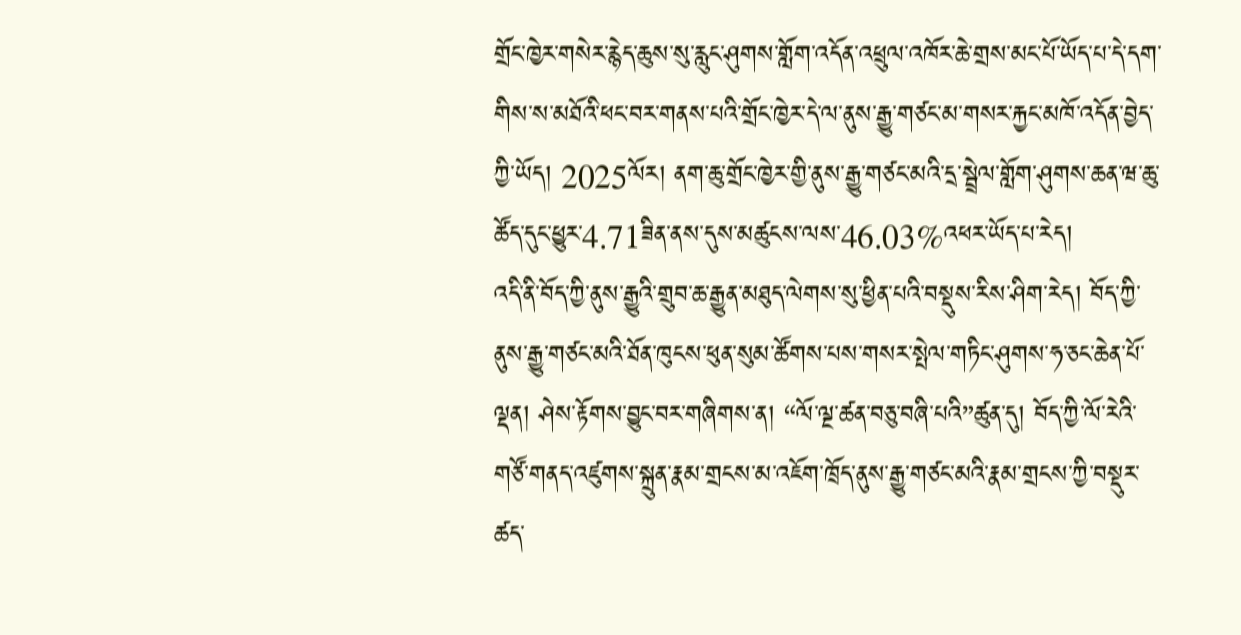གྲོང་ཁྱེར་གསེར་རྙེད་ཆུས་སུ་རླུང་ཤུགས་གློག་འདོན་འཕྲུལ་འཁོར་ཆེ་གྲས་མང་པོ་ཡོད་པ་དེ་དག་གིས་ས་མཐོའི་ཕང་བར་གནས་པའི་གྲོང་ཁྱེར་དེ་ལ་ནུས་རྒྱུ་གཙང་མ་གསར་རྐྱང་མཁོ་འདོན་བྱེད་ཀྱི་ཡོད། 2025ལོར། ནག་ཆུ་གྲོང་ཁྱེར་གྱི་ནུས་རྒྱུ་གཙང་མའི་དྲ་སྦྲེལ་གློག་ཤུགས་ཆན་ཝ་ཆུ་ཚོད་དུང་ཕྱུར་4.71ཟིན་ནས་དུས་མཚུངས་ལས་46.03%འཕར་ཡོད་པ་རེད།
འདི་ནི་བོད་ཀྱི་ནུས་རྒྱུའི་གྲུབ་ཆ་རྒྱུན་མཐུད་ལེགས་སུ་ཕྱིན་པའི་བསྡུས་རིས་ཤིག་རེད། བོད་ཀྱི་ནུས་རྒྱུ་གཙང་མའི་ཐོན་ཁུངས་ཕུན་སུམ་ཚོགས་པས་གསར་སྤེལ་གཏིང་ཤུགས་ཧ་ཅང་ཆེན་པོ་ལྡན། ཤེས་རྟོགས་བྱུང་བར་གཞིགས་ན། “ལོ་ལྔ་ཚན་བཅུ་བཞི་པའི”ཚུན་དུ། བོད་ཀྱི་ལོ་རེའི་གཙོ་གནད་འཛུགས་སྐྲུན་རྣམ་གྲངས་མ་འཇོག་ཁྲོད་ནུས་རྒྱུ་གཙང་མའི་རྣམ་གྲངས་ཀྱི་བསྡུར་ཚད་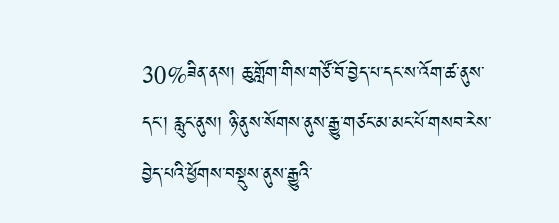30%ཟིན་ནས། ཆུ་གློག་གིས་གཙོ་བོ་བྱེད་པ་དང་ས་འོག་ཚ་ནུས་དང་། རླུང་ནུས། ཉི་ནུས་སོགས་ནུས་རྒྱུ་གཙང་མ་མང་པོ་གསབ་རེས་བྱེད་པའི་ཕྱོགས་བསྡུས་ནུས་རྒྱུའི་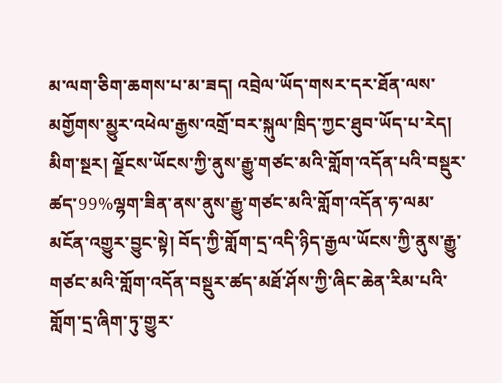མ་ལག་ཅིག་ཆགས་པ་མ་ཟད། འབྲེལ་ཡོད་གསར་དར་ཐོན་ལས་མགྱོགས་མྱུར་འཕེལ་རྒྱས་འགྲོ་བར་སྐུལ་ཁྲིད་ཀྱང་ཐུབ་ཡོད་པ་རེད།
མིག་སྔར། ལྗོངས་ཡོངས་ཀྱི་ནུས་རྒྱུ་གཙང་མའི་གློག་འདོན་པའི་བསྡུར་ཚད་99%ལྷག་ཟིན་ནས་ནུས་རྒྱུ་གཙང་མའི་གློག་འདོན་ཧ་ལམ་མངོན་འགྱུར་བྱུང་སྟེ། བོད་ཀྱི་གློག་དྲ་འདི་ཉིད་རྒྱལ་ཡོངས་ཀྱི་ནུས་རྒྱུ་གཙང་མའི་གློག་འདོན་བསྡུར་ཚད་མཐོ་ཤོས་ཀྱི་ཞིང་ཆེན་རིམ་པའི་གློག་དྲ་ཞིག་ཏུ་གྱུར་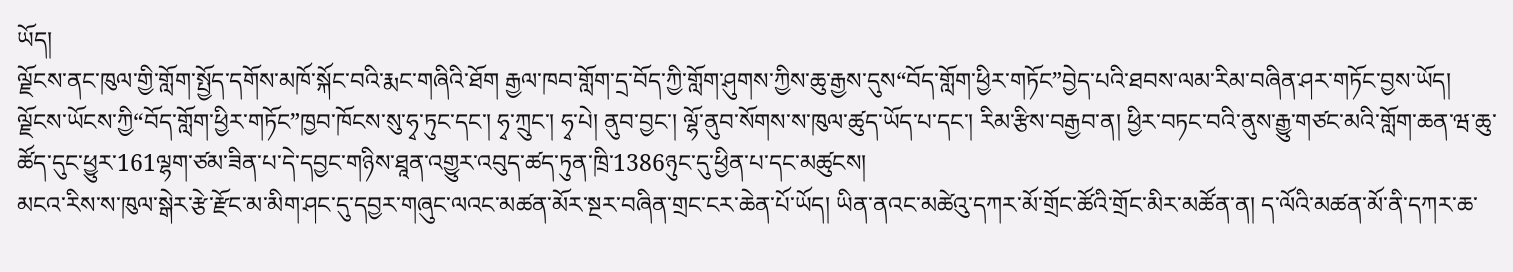ཡོད།
ལྗོངས་ནང་ཁུལ་གྱི་གློག་སྤྱོད་དགོས་མཁོ་སྐོང་བའི་རྨང་གཞིའི་ཐོག རྒྱལ་ཁབ་གློག་དྲ་བོད་ཀྱི་གློག་ཤུགས་ཀྱིས་ཆུ་རྒྱས་དུས“བོད་གློག་ཕྱིར་གཏོང”བྱེད་པའི་ཐབས་ལམ་རིམ་བཞིན་ཤར་གཏོང་བྱས་ཡོད། ལྗོངས་ཡོངས་ཀྱི“བོད་གློག་ཕྱིར་གཏོང”ཁྱབ་ཁོངས་སུ་ཧྭ་ཏུང་དང་། ཧྭ་ཀྲུང་། ཧྭ་པེ། ནུབ་བྱང་། ལྷོ་ནུབ་སོགས་ས་ཁུལ་ཚུད་ཡོད་པ་དང་། རིམ་རྩིས་བརྒྱབ་ན། ཕྱིར་བཏང་བའི་ནུས་རྒྱུ་གཙང་མའི་གློག་ཆན་ཝ་ཆུ་ཚོད་དུང་ཕྱུར་161ལྷག་ཙམ་ཟིན་པ་དེ་དབྱང་གཉིས་ཐཱན་འགྱུར་འབུད་ཚད་ཏུན་ཁྲི་1386ཉུང་དུ་ཕྱིན་པ་དང་མཚུངས།
མངའ་རིས་ས་ཁུལ་སྒེར་རྩེ་རྫོང་མ་མིག་ཤང་དུ་དབྱར་གཞུང་ལའང་མཚན་མོར་སྔར་བཞིན་གྲང་ངར་ཆེན་པོ་ཡོད། ཡིན་ནའང་མཚེའུ་དཀར་མོ་གྲོང་ཚོའི་གྲོང་མིར་མཚོན་ན། ད་ལོའི་མཚན་མོ་ནི་དཀར་ཆ་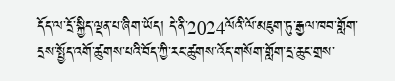དོད་ལ་དྲོ་སྐྱིད་ལྡན་པ་ཞིག་ཡོད། དེ་ནི་2024ལོའི་ལོ་མཇུག་ཏུ་རྒྱལ་ཁབ་གློག་དྲས་སྤྱོད་འགོ་ཚུགས་པའི་བོད་ཀྱི་རང་ཚུགས་འོད་གསོག་གློག་དྲ་ཆུང་གྲས་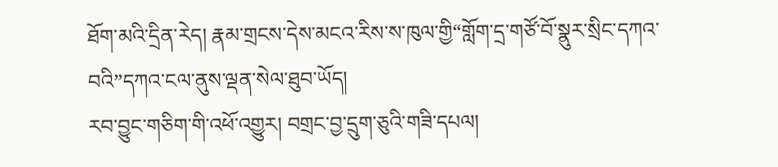ཐོག་མའི་དྲིན་རེད། རྣམ་གྲངས་དེས་མངའ་རིས་ས་ཁུལ་གྱི“གློག་དྲ་གཙོ་བོ་སྣུར་སྲིང་དཀའ་བའི”དཀའ་ངལ་ནུས་ལྡན་སེལ་ཐུབ་ཡོད།
རབ་བྱུང་གཅིག་གི་འཕོ་འགྱུར། བགྲང་བྱ་དྲུག་ཅུའི་གཟི་དཔལ།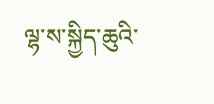ལྷ་ས་སྐྱིད་ཆུའི་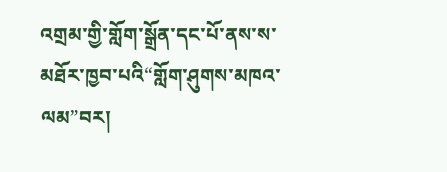འགྲམ་གྱི་གློག་སྒྲོན་དང་པོ་ནས་ས་མཐོར་ཁྱབ་པའི“གློག་ཤུགས་མཁའ་ལམ”བར།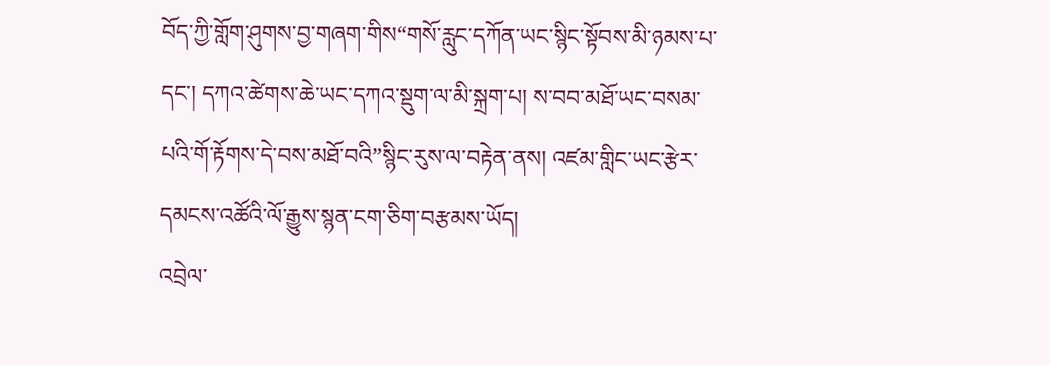བོད་ཀྱི་གློག་ཤུགས་བྱ་གཞག་གིས“གསོ་རླུང་དཀོན་ཡང་སྙིང་སྟོབས་མི་ཉམས་པ་དང་། དཀའ་ཚེགས་ཆེ་ཡང་དཀའ་སྡུག་ལ་མི་སྐྲག་པ། ས་བབ་མཐོ་ཡང་བསམ་པའི་གོ་རྟོགས་དེ་བས་མཐོ་བའི”སྙིང་རུས་ལ་བརྟེན་ནས། འཛམ་གླིང་ཡང་རྩེར་དམངས་འཚོའི་ལོ་རྒྱུས་སྙན་ངག་ཅིག་བརྩམས་ཡོད།
འབྲེལ་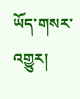ཡོད་གསར་འགྱུར།